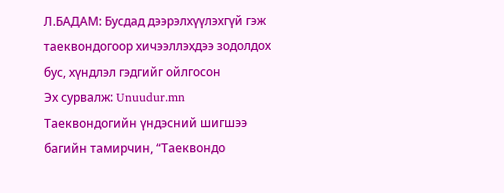Л.БАДАМ: Бусдад дээрэлхүүлэхгүй гэж таеквондогоор хичээллэхдээ зодолдох бус, хүндлэл гэдгийг ойлгосон
Эх сурвалж: Unuudur.mn
Таеквондогийн үндэсний шигшээ багийн тамирчин, “Таеквондо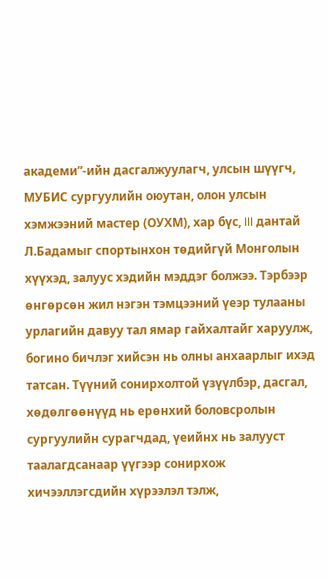академи”-ийн дасгалжуулагч, улсын шүүгч, МУБИС сургуулийн оюутан, олон улсын хэмжээний мастер (ОУХМ), хар бүс, III дантай Л.Бадамыг спортынхон төдийгүй Монголын хүүхэд, залуус хэдийн мэддэг болжээ. Тэрбээр өнгөрсөн жил нэгэн тэмцээний үеэр тулааны урлагийн давуу тал ямар гайхалтайг харуулж, богино бичлэг хийсэн нь олны анхаарлыг ихэд татсан. Түүний сонирхолтой үзүүлбэр, дасгал, хөдөлгөөнүүд нь ерөнхий боловсролын сургуулийн сурагчдад, үеийнх нь залууст таалагдсанаар үүгээр сонирхож хичээллэгсдийн хүрээлэл тэлж,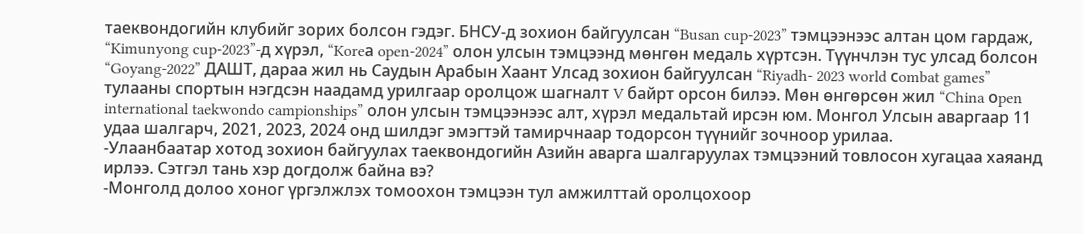таеквондогийн клубийг зорих болсон гэдэг. БНСУ-д зохион байгуулсан “Busan cup-2023” тэмцээнээс алтан цом гардаж, “Kimunyong cup-2023”-д хүрэл, “Koreа open-2024” олон улсын тэмцээнд мөнгөн медаль хүртсэн. Түүнчлэн тус улсад болсон “Goyang-2022” ДАШТ, дараа жил нь Саудын Арабын Хаант Улсад зохион байгуулсан “Riyadh- 2023 world сombat games” тулааны спортын нэгдсэн наадамд урилгаар оролцож шагналт V байрт орсон билээ. Мөн өнгөрсөн жил “China оpen international taekwondo campionships” олон улсын тэмцээнээс алт, хүрэл медальтай ирсэн юм. Монгол Улсын аваргаар 11 удаа шалгарч, 2021, 2023, 2024 онд шилдэг эмэгтэй тамирчнаар тодорсон түүнийг зочноор урилаа.
-Улаанбаатар хотод зохион байгуулах таеквондогийн Азийн аварга шалгаруулах тэмцээний товлосон хугацаа хаяанд ирлээ. Сэтгэл тань хэр догдолж байна вэ?
-Монголд долоо хоног үргэлжлэх томоохон тэмцээн тул амжилттай оролцохоор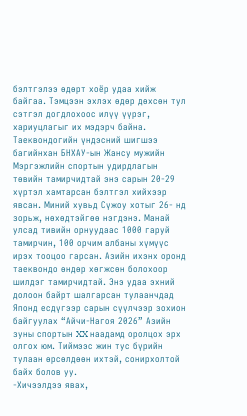бэлтгэлээ өдөрт хоёр удаа хийж байгаа. Тэмцээн эхлэх өдөр дөхсөн тул сэтгэл догдлохоос илүү үүрэг, хариуцлагыг их мэдэрч байна. Таеквондогийн үндэсний шигшээ багийнхан БНХАУ-ын Жансу мужийн Мэргэжлийн спортын удирдлагын төвийн тамирчидтай энэ сарын 20-29 хүртэл хамтарсан бэлтгэл хийхээр явсан. Миний хувьд Сүжоу хотыг 26- нд зорьж, нөхөдтэйгөө нэгдэнэ. Манай улсад тивийн орнуудаас 1000 гаруй тамирчин, 100 орчим албаны хүмүүс ирэх тооцоо гарсан. Азийн ихэнх оронд таеквондо өндөр хөгжсөн болохоор шилдэг тамирчидтай. Энэ удаа эхний долоон байрт шалгарсан тулаанчдад Японд есдүгээр сарын сүүлчээр зохион байгуулах “Айчи-Нагоя 2026” Азийн зуны спортын XX наадамд оролцох эрх олгох юм. Тиймээс жин тус бүрийн тулаан өрсөлдөөн ихтэй, сонирхолтой байх болов уу.
-Хичээлдээ явах,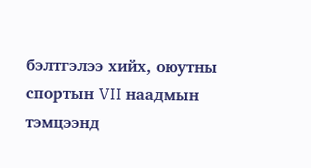бэлтгэлээ хийх, оюутны спортын VII наадмын тэмцээнд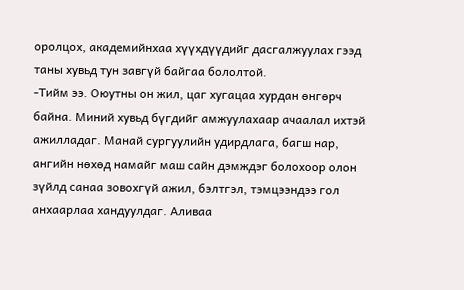оролцох, академийнхаа хүүхдүүдийг дасгалжуулах гээд таны хувьд тун завгүй байгаа бололтой.
-Тийм ээ. Оюутны он жил, цаг хугацаа хурдан өнгөрч байна. Миний хувьд бүгдийг амжуулахаар ачаалал ихтэй ажилладаг. Манай сургуулийн удирдлага, багш нар, ангийн нөхөд намайг маш сайн дэмждэг болохоор олон зүйлд санаа зовохгүй ажил, бэлтгэл, тэмцээндээ гол анхаарлаа хандуулдаг. Аливаа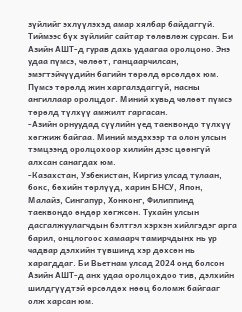зүйлийг эхлүүлэхэд амар хялбар байдаггүй. Тиймээс бүх зүйлийг сайтар төлөвлөж сурсан. Би Азийн АШТ-д гурав дахь удаагаа оролцоно. Энэ удаа пүмсэ, чөлөөт, ганцаарчилсан, эмэгтэйчүүдийн багийн төрөлд өрсөлдөх юм. Пүмсэ төрөлд жин харгалздаггүй, насны ангиллаар оролцдог. Миний хувьд чөлөөт пүмсэ төрөлд түлхүү амжилт гаргасан.
-Азийн орнуудад сүүлийн үед таеквондо түлхүү хөгжиж байгаа. Миний мэдэхээр та олон улсын тэмцээнд оролцохоор хилийн дээс цөөнгүй алхсан санагдах юм.
-Казахстан, Узбекистан, Киргиз улсад тулаан, бокс, бөхийн төрлүүд, харин БНСУ, Япон, Малайз, Сингапур, Хонконг, Филиппинд таеквондо өндөр хөгжсөн. Тухайн улсын дасгалжуулагчдын бэлтгэл хэрхэн хийлгэдэг арга барил, онцлогоос хамаарч тамирчдынх нь ур чадвар дэлхийн түвшинд хэр дөхсөн нь харагддаг. Би Вьетнам улсад 2024 онд болсон Азийн АШТ-д анх удаа оролцохдоо тив, дэлхийн шилдгүүдтэй өрсөлдөх нөөц боломж байгааг олж харсан юм.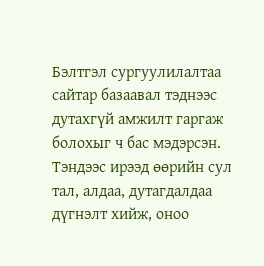Бэлтгэл сургуулилалтаа сайтар базаавал тэднээс дутахгүй амжилт гаргаж болохыг ч бас мэдэрсэн. Тэндээс ирээд өөрийн сул тал, алдаа, дутагдалдаа дүгнэлт хийж, оноо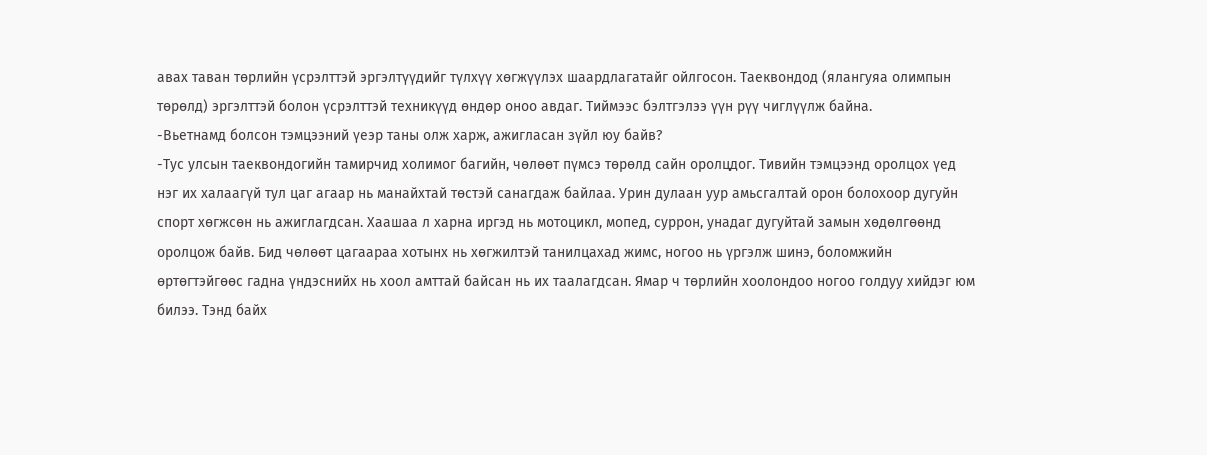авах таван төрлийн үсрэлттэй эргэлтүүдийг түлхүү хөгжүүлэх шаардлагатайг ойлгосон. Таеквондод (ялангуяа олимпын төрөлд) эргэлттэй болон үсрэлттэй техникүүд өндөр оноо авдаг. Тиймээс бэлтгэлээ үүн рүү чиглүүлж байна.
-Вьетнамд болсон тэмцээний үеэр таны олж харж, ажигласан зүйл юу байв?
-Тус улсын таеквондогийн тамирчид холимог багийн, чөлөөт пүмсэ төрөлд сайн оролцдог. Тивийн тэмцээнд оролцох үед нэг их халаагүй тул цаг агаар нь манайхтай төстэй санагдаж байлаа. Урин дулаан уур амьсгалтай орон болохоор дугуйн спорт хөгжсөн нь ажиглагдсан. Хаашаа л харна иргэд нь мотоцикл, мопед, суррон, унадаг дугуйтай замын хөдөлгөөнд оролцож байв. Бид чөлөөт цагаараа хотынх нь хөгжилтэй танилцахад жимс, ногоо нь үргэлж шинэ, боломжийн өртөгтэйгөөс гадна үндэснийх нь хоол амттай байсан нь их таалагдсан. Ямар ч төрлийн хоолондоо ногоо голдуу хийдэг юм билээ. Тэнд байх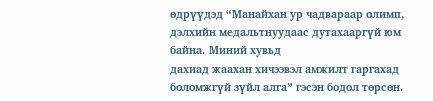өдрүүдэд “Манайхан ур чадвараар олимп, дэлхийн медальтнуудаас дутахааргүй юм байна. Миний хувьд
дахиад жаахан хичээвэл амжилт гаргахад боломжгүй зүйл алга” гэсэн бодол төрсөн.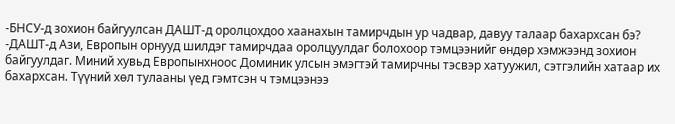-БНСУ-д зохион байгуулсан ДАШТ-д оролцохдоо хаанахын тамирчдын ур чадвар, давуу талаар бахархсан бэ?
-ДАШТ-д Ази, Европын орнууд шилдэг тамирчдаа оролцуулдаг болохоор тэмцээнийг өндөр хэмжээнд зохион байгуулдаг. Миний хувьд Европынхноос Доминик улсын эмэгтэй тамирчны тэсвэр хатуужил, сэтгэлийн хатаар их бахархсан. Түүний хөл тулааны үед гэмтсэн ч тэмцээнээ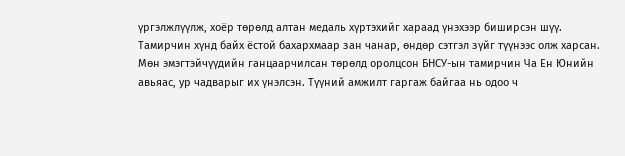үргэлжлүүлж, хоёр төрөлд алтан медаль хүртэхийг хараад үнэхээр биширсэн шүү. Тамирчин хүнд байх ёстой бахархмаар зан чанар, өндөр сэтгэл зүйг түүнээс олж харсан. Мөн эмэгтэйчүүдийн ганцаарчилсан төрөлд оролцсон БНСУ-ын тамирчин Ча Ен Юнийн авьяас, ур чадварыг их үнэлсэн. Түүний амжилт гаргаж байгаа нь одоо ч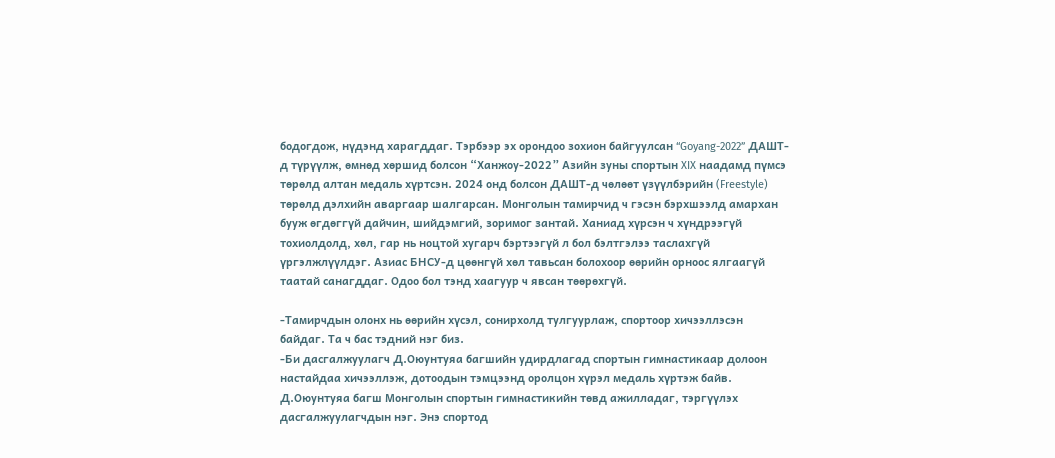бодогдож, нүдэнд харагддаг. Тэрбээр эх орондоо зохион байгуулсан “Goyang-2022” ДАШТ-д түрүүлж, өмнөд хөршид болсон “Ханжоу-2022” Азийн зуны спортын XIX наадамд пүмсэ төрөлд алтан медаль хүртсэн. 2024 онд болсон ДАШТ-д чөлөөт үзүүлбэрийн (Freestyle) төрөлд дэлхийн аваргаар шалгарсан. Монголын тамирчид ч гэсэн бэрхшээлд амархан бууж өгдөггүй дайчин, шийдэмгий, зоримог зантай. Ханиад хүрсэн ч хүндрээгүй тохиолдолд, хөл, гар нь ноцтой хугарч бэртээгүй л бол бэлтгэлээ таслахгүй үргэлжлүүлдэг. Азиас БНСУ-д цөөнгүй хөл тавьсан болохоор өөрийн орноос ялгаагүй таатай санагддаг. Одоо бол тэнд хаагуур ч явсан төөрөхгүй.

-Тамирчдын олонх нь өөрийн хүсэл, сонирхолд тулгуурлаж, спортоор хичээллэсэн байдаг. Та ч бас тэдний нэг биз.
-Би дасгалжуулагч Д.Оюунтуяа багшийн удирдлагад спортын гимнастикаар долоон настайдаа хичээллэж, дотоодын тэмцээнд оролцон хүрэл медаль хүртэж байв. Д.Оюунтуяа багш Монголын спортын гимнастикийн төвд ажилладаг, тэргүүлэх дасгалжуулагчдын нэг. Энэ спортод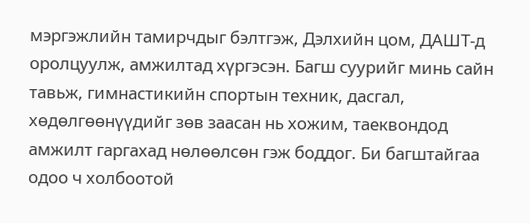мэргэжлийн тамирчдыг бэлтгэж, Дэлхийн цом, ДАШТ-д оролцуулж, амжилтад хүргэсэн. Багш суурийг минь сайн тавьж, гимнастикийн спортын техник, дасгал, хөдөлгөөнүүдийг зөв заасан нь хожим, таеквондод амжилт гаргахад нөлөөлсөн гэж боддог. Би багштайгаа одоо ч холбоотой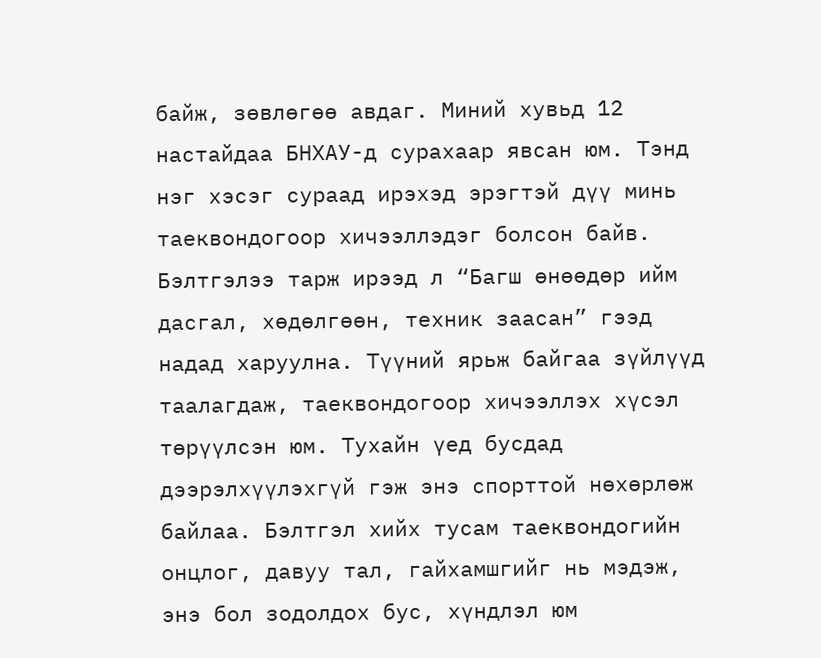байж, зөвлөгөө авдаг. Миний хувьд 12 настайдаа БНХАУ-д сурахаар явсан юм. Тэнд нэг хэсэг сураад ирэхэд эрэгтэй дүү минь таеквондогоор хичээллэдэг болсон байв. Бэлтгэлээ тарж ирээд л “Багш өнөөдөр ийм дасгал, хөдөлгөөн, техник заасан” гээд надад харуулна. Түүний ярьж байгаа зүйлүүд таалагдаж, таеквондогоор хичээллэх хүсэл төрүүлсэн юм. Тухайн үед бусдад дээрэлхүүлэхгүй гэж энэ спорттой нөхөрлөж байлаа. Бэлтгэл хийх тусам таеквондогийн онцлог, давуу тал, гайхамшгийг нь мэдэж, энэ бол зодолдох бус, хүндлэл юм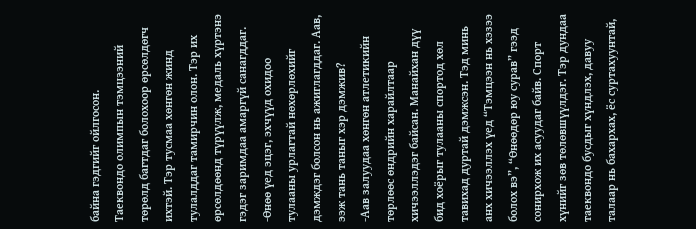байна гэдгийг ойлгосон.
Таеквондо олимпын тэмцээний төрөлд багтдаг болохоор өрсөлдөгч ихтэй. Тэр тусмаа хөнгөн жинд тулалддаг тамирчин олон. Тэр их өрсөлдөөнд түрүүлж, медаль хүртэнэ гэдэг заримдаа амаргүй санагддаг.
-Өнөө үед эцэг, эхчүүд охидоо тулааны урлагтай нөхөрлөхийг дэмждэг болсон нь ажиглагддаг. Аав, ээж тань таныг хэр дэмжив?
-Аав залуудаа хөнгөн атлетикийн төрлөөс өндрийн харайлтаар хичээллэдэг байсан. Манайхан дүү бид хоёрыг тулааны спортод хөл тавихад дуртай дэмжсэн. Тэд минь анх хичээллэх үед “Тэмцээн нь хэзээ болох вэ”, “Өнөөдөр юу сурав” гээд сонирхож их асуудаг байв. Спорт хүнийг зөв төлөвшүүлдэг. Тэр дундаа таеквондо бусдыг хүндлэх, давуу талаар нь бахархах, ёс суртахуунтай,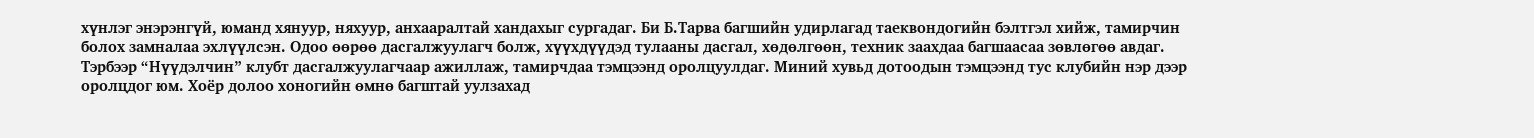хүнлэг энэрэнгүй, юманд хянуур, няхуур, анхааралтай хандахыг сургадаг. Би Б.Тарва багшийн удирлагад таеквондогийн бэлтгэл хийж, тамирчин болох замналаа эхлүүлсэн. Одоо өөрөө дасгалжуулагч болж, хүүхдүүдэд тулааны дасгал, хөдөлгөөн, техник заахдаа багшаасаа зөвлөгөө авдаг. Тэрбээр “Нүүдэлчин” клубт дасгалжуулагчаар ажиллаж, тамирчдаа тэмцээнд оролцуулдаг. Миний хувьд дотоодын тэмцээнд тус клубийн нэр дээр оролцдог юм. Хоёр долоо хоногийн өмнө багштай уулзахад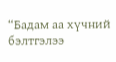“Бадам аа хүчний бэлтгэлээ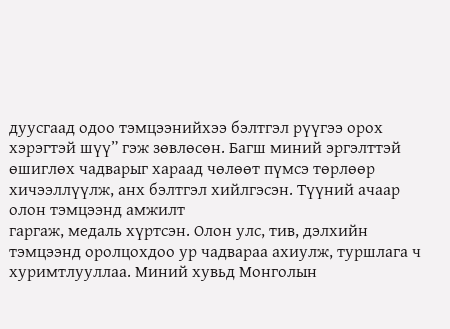дуусгаад одоо тэмцээнийхээ бэлтгэл рүүгээ орох хэрэгтэй шүү” гэж зөвлөсөн. Багш миний эргэлттэй өшиглөх чадварыг хараад чөлөөт пүмсэ төрлөөр хичээллүүлж, анх бэлтгэл хийлгэсэн. Түүний ачаар олон тэмцээнд амжилт
гаргаж, медаль хүртсэн. Олон улс, тив, дэлхийн тэмцээнд оролцохдоо ур чадвараа ахиулж, туршлага ч хуримтлууллаа. Миний хувьд Монголын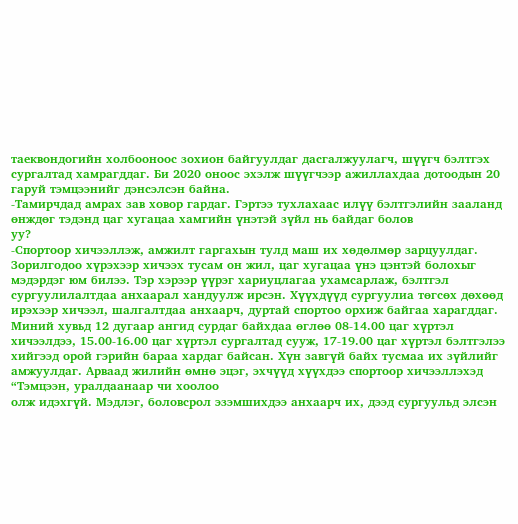таеквондогийн холбооноос зохион байгуулдаг дасгалжуулагч, шүүгч бэлтгэх сургалтад хамрагддаг. Би 2020 оноос эхэлж шүүгчээр ажиллахдаа дотоодын 20 гаруй тэмцээнийг дэнсэлсэн байна.
-Тамирчдад амрах зав ховор гардаг. Гэртээ тухлахаас илүү бэлтгэлийн зааланд өнждөг тэдэнд цаг хугацаа хамгийн үнэтэй зүйл нь байдаг болов
уу?
-Спортоор хичээллэж, амжилт гаргахын тулд маш их хөдөлмөр зарцуулдаг. Зорилгодоо хүрэхээр хичээх тусам он жил, цаг хугацаа үнэ цэнтэй болохыг мэдэрдэг юм билээ. Тэр хэрээр үүрэг хариуцлагаа ухамсарлаж, бэлтгэл сургуулилалтдаа анхаарал хандуулж ирсэн. Хүүхдүүд сургуулиа төгсөх дөхөөд ирэхээр хичээл, шалгалтдаа анхаарч, дуртай спортоо орхиж байгаа харагддаг. Миний хувьд 12 дугаар ангид сурдаг байхдаа өглөө 08-14.00 цаг хүртэл хичээлдээ, 15.00-16.00 цаг хүртэл сургалтад сууж, 17-19.00 цаг хүртэл бэлтгэлээ хийгээд орой гэрийн бараа хардаг байсан. Хүн завгүй байх тусмаа их зүйлийг амжуулдаг. Арваад жилийн өмнө эцэг, эхчүүд хүүхдээ спортоор хичээллэхэд “Тэмцээн, уралдаанаар чи хоолоо
олж идэхгүй. Мэдлэг, боловсрол эзэмшихдээ анхаарч их, дээд сургуульд элсэн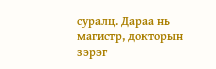суралц. Дараа нь магистр, докторын зэрэг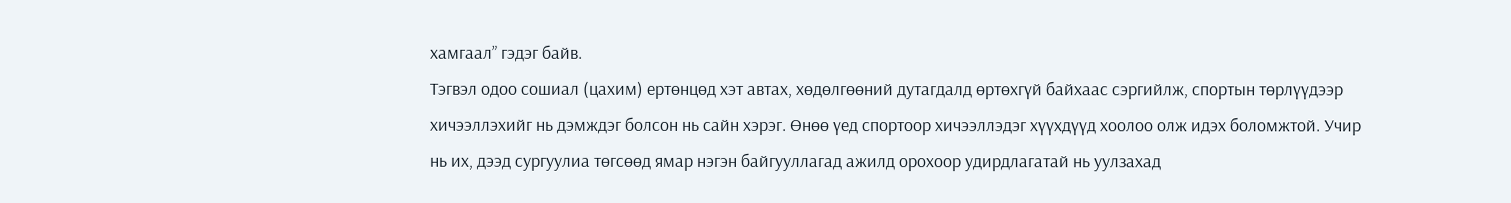хамгаал” гэдэг байв.
Тэгвэл одоо сошиал (цахим) ертөнцөд хэт автах, хөдөлгөөний дутагдалд өртөхгүй байхаас сэргийлж, спортын төрлүүдээр хичээллэхийг нь дэмждэг болсон нь сайн хэрэг. Өнөө үед спортоор хичээллэдэг хүүхдүүд хоолоо олж идэх боломжтой. Учир нь их, дээд сургуулиа төгсөөд ямар нэгэн байгууллагад ажилд орохоор удирдлагатай нь уулзахад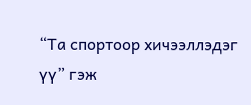“Та спортоор хичээллэдэг үү” гэж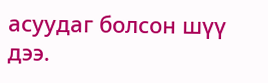асуудаг болсон шүү дээ.